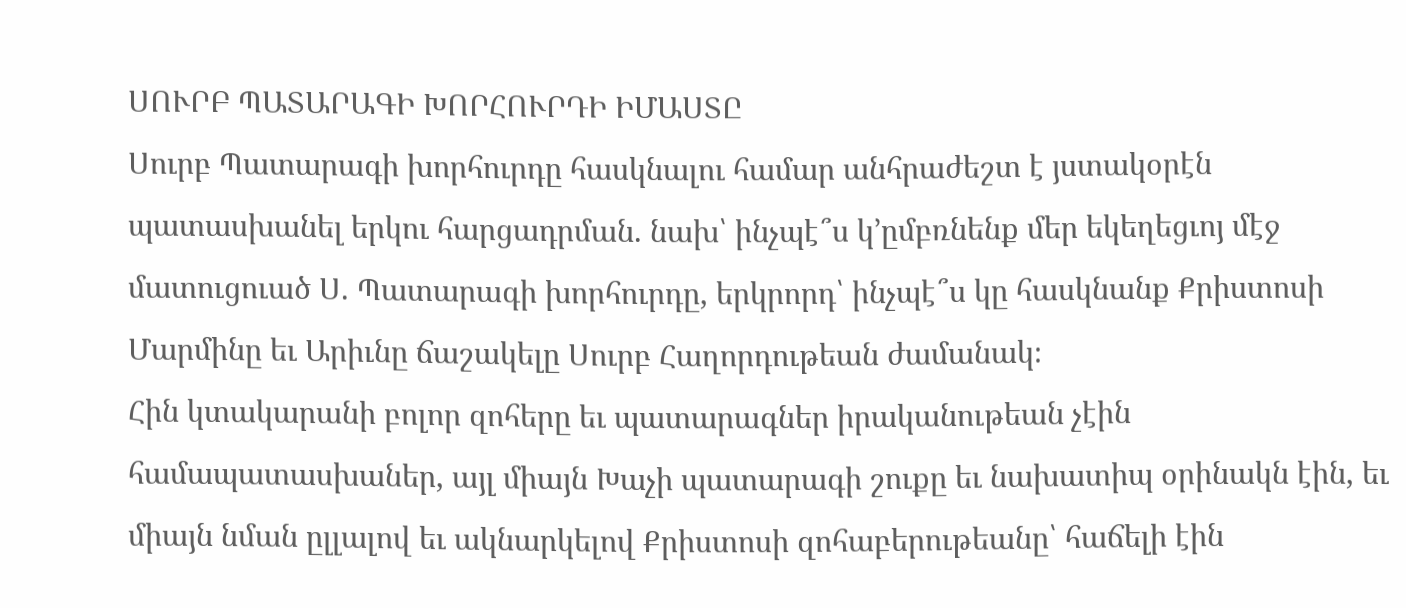ՍՈՒՐԲ ՊԱՏԱՐԱԳԻ ԽՈՐՀՈՒՐԴԻ ԻՄԱՍՏԸ
Սուրբ Պատարագի խորհուրդը հասկնալու համար անհրաժեշտ է յստակօրէն պատասխանել երկու հարցադրման. նախ՝ ինչպէ՞ս կ՚ըմբռնենք մեր եկեղեցւոյ մէջ մատուցուած Ս. Պատարագի խորհուրդը, երկրորդ՝ ինչպէ՞ս կը հասկնանք Քրիստոսի Մարմինը եւ Արիւնը ճաշակելը Սուրբ Հաղորդութեան ժամանակ։
Հին կտակարանի բոլոր զոհերը եւ պատարագներ իրականութեան չէին համապատասխաներ, այլ միայն Խաչի պատարագի շուքը եւ նախատիպ օրինակն էին, եւ միայն նման ըլլալով եւ ակնարկելով Քրիստոսի զոհաբերութեանը՝ հաճելի էին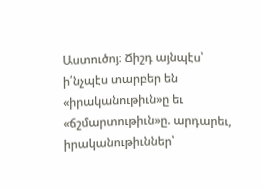Աստուծոյ։ Ճիշդ այնպէս՝ ի՛նչպէս տարբեր են «իրականութիւն»ը եւ «ճշմարտութիւն»ը. արդարեւ, իրականութիւններ՝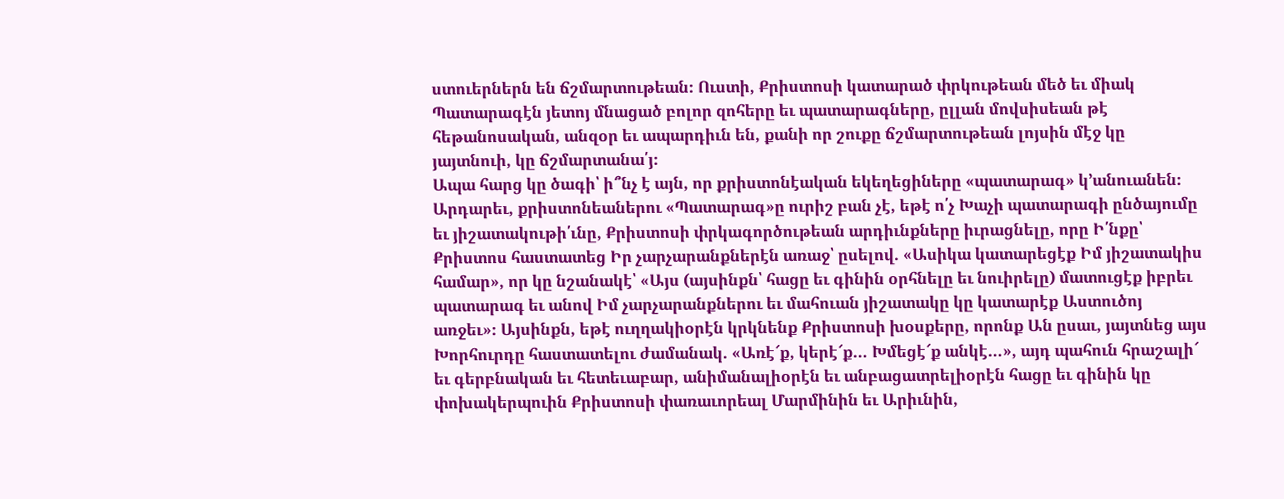ստուերներն են ճշմարտութեան։ Ուստի, Քրիստոսի կատարած փրկութեան մեծ եւ միակ Պատարագէն յետոյ մնացած բոլոր զոհերը եւ պատարագները, ըլլան մովսիսեան թէ հեթանոսական, անզօր եւ ապարդիւն են, քանի որ շուքը ճշմարտութեան լոյսին մէջ կը յայտնուի, կը ճշմարտանա՛յ։
Ապա հարց կը ծագի՝ ի՞նչ է այն, որ քրիստոնէական եկեղեցիները «պատարագ» կ՚անուանեն։ Արդարեւ, քրիստոնեաներու «Պատարագ»ը ուրիշ բան չէ, եթէ ո՛չ Խաչի պատարագի ընծայումը եւ յիշատակութի՛ւնը, Քրիստոսի փրկագործութեան արդիւնքները իւրացնելը, որը Ի՛նքը՝ Քրիստոս հաստատեց Իր չարչարանքներէն առաջ՝ ըսելով. «Ասիկա կատարեցէք Իմ յիշատակիս համար», որ կը նշանակէ՝ «Այս (այսինքն՝ հացը եւ գինին օրհնելը եւ նուիրելը) մատուցէք իբրեւ պատարագ եւ անով Իմ չարչարանքներու եւ մահուան յիշատակը կը կատարէք Աստուծոյ առջեւ»։ Այսինքն, եթէ ուղղակիօրէն կրկնենք Քրիստոսի խօսքերը, որոնք Ան ըսաւ, յայտնեց այս Խորհուրդը հաստատելու ժամանակ. «Առէ՜ք, կերէ՜ք… Խմեցէ՜ք անկէ…», այդ պահուն հրաշալի՜ եւ գերբնական եւ հետեւաբար, անիմանալիօրէն եւ անբացատրելիօրէն հացը եւ գինին կը փոխակերպուին Քրիստոսի փառաւորեալ Մարմինին եւ Արիւնին,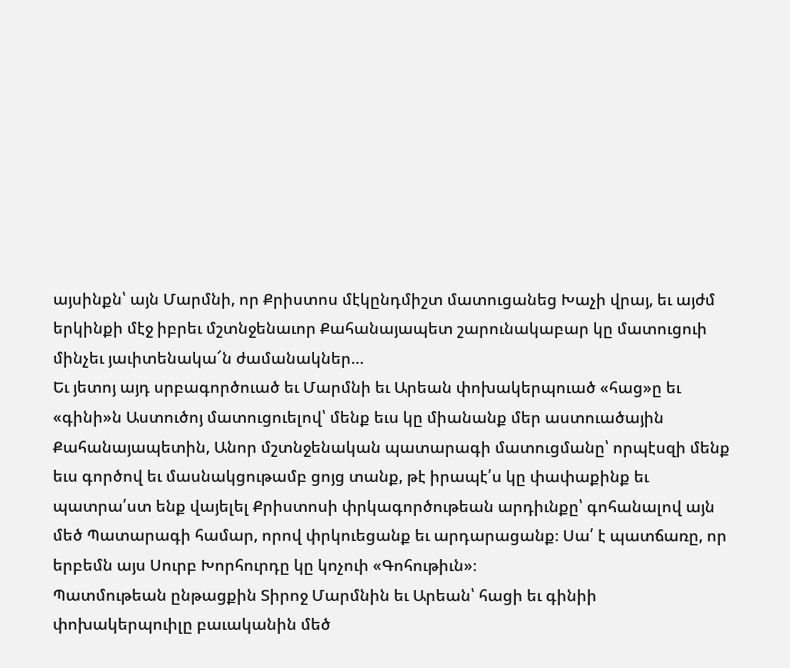այսինքն՝ այն Մարմնի, որ Քրիստոս մէկընդմիշտ մատուցանեց Խաչի վրայ, եւ այժմ երկինքի մէջ իբրեւ մշտնջենաւոր Քահանայապետ շարունակաբար կը մատուցուի մինչեւ յաւիտենակա՜ն ժամանակներ…
Եւ յետոյ այդ սրբագործուած եւ Մարմնի եւ Արեան փոխակերպուած «հաց»ը եւ «գինի»ն Աստուծոյ մատուցուելով՝ մենք եւս կը միանանք մեր աստուածային Քահանայապետին, Անոր մշտնջենական պատարագի մատուցմանը՝ որպէսզի մենք եւս գործով եւ մասնակցութամբ ցոյց տանք, թէ իրապէ՛ս կը փափաքինք եւ պատրա՛ստ ենք վայելել Քրիստոսի փրկագործութեան արդիւնքը՝ գոհանալով այն մեծ Պատարագի համար, որով փրկուեցանք եւ արդարացանք։ Սա՛ է պատճառը, որ երբեմն այս Սուրբ Խորհուրդը կը կոչուի «Գոհութիւն»։
Պատմութեան ընթացքին Տիրոջ Մարմնին եւ Արեան՝ հացի եւ գինիի փոխակերպուիլը բաւականին մեծ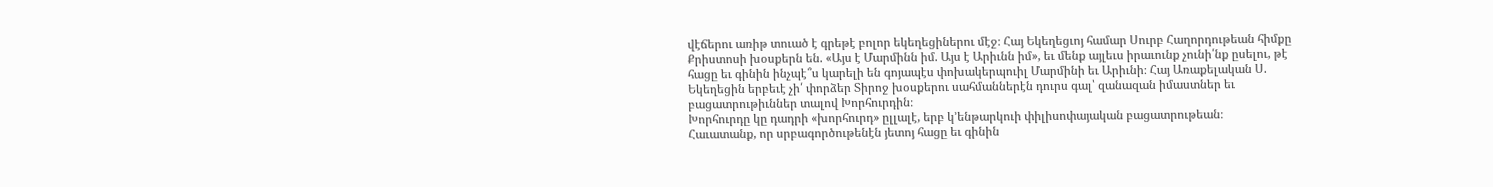վէճերու առիթ տուած է գրեթէ բոլոր եկեղեցիներու մէջ։ Հայ Եկեղեցւոյ համար Սուրբ Հաղորդութեան հիմքը Քրիստոսի խօսքերն են. «Այս է Մարմինն իմ. Այս է Արիւնն իմ», եւ մենք այլեւս իրաւունք չունի՛նք ըսելու, թէ հացը եւ գինին ինչպէ՞ս կարելի են գոյապէս փոխակերպուիլ Մարմինի եւ Արիւնի։ Հայ Առաքելական Ս. Եկեղեցին երբեւէ չի՛ փորձեր Տիրոջ խօսքերու սահմաններէն դուրս գալ՝ զանազան իմաստներ եւ բացատրութիւններ տալով Խորհուրդին։
Խորհուրդը կը դադրի «խորհուրդ» ըլլալէ, երբ կ՚ենթարկուի փիլիսոփայական բացատրութեան։
Հաւատանք, որ սրբագործութենէն յետոյ հացը եւ գինին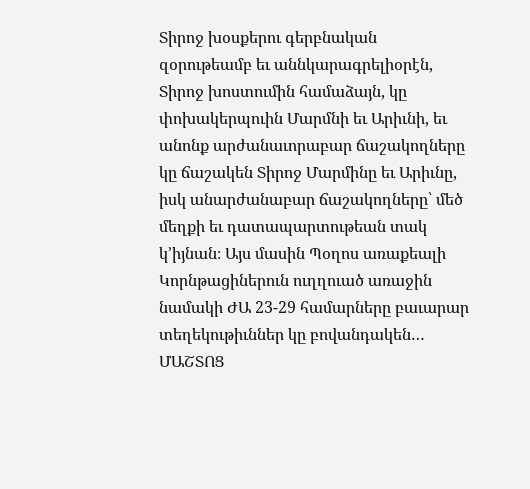Տիրոջ խօսքերու գերբնական զօրութեամբ եւ աննկարագրելիօրէն, Տիրոջ խոստումին համաձայն, կը փոխակերպուին Մարմնի եւ Արիւնի, եւ անոնք արժանաւորաբար ճաշակողները կը ճաշակեն Տիրոջ Մարմինը եւ Արիւնը, իսկ անարժանաբար ճաշակողները՝ մեծ մեղքի եւ դատապարտութեան տակ կ՚իյնան։ Այս մասին Պօղոս առաքեալի Կորնթացիներուն ուղղուած առաջին նամակի ԺԱ 23-29 համարները բաւարար տեղեկութիւններ կը բովանդակեն…
ՄԱՇՏՈՑ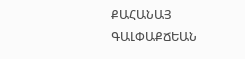ՔԱՀԱՆԱՅ ԳԱԼՓԱՔՃԵԱՆ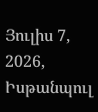Յուլիս 7, 2026, Իսթանպուլ